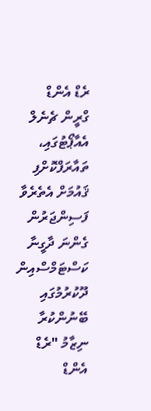ރެޑް އެންޑް ގްރީން ޗެނެލް އެއާޕޯޓުގައި، ތައާރަފްކޮށްފި
ޤައުމަށް އެތެރެވާ ފަސިންޖަރުން ގެންނަ ދާގީނާ ކަސްޓަމްސްއިން ދޫކުރުމުގައި ބޭނުންކުރާ ނިޒާމު "ރެޑް އެންޑް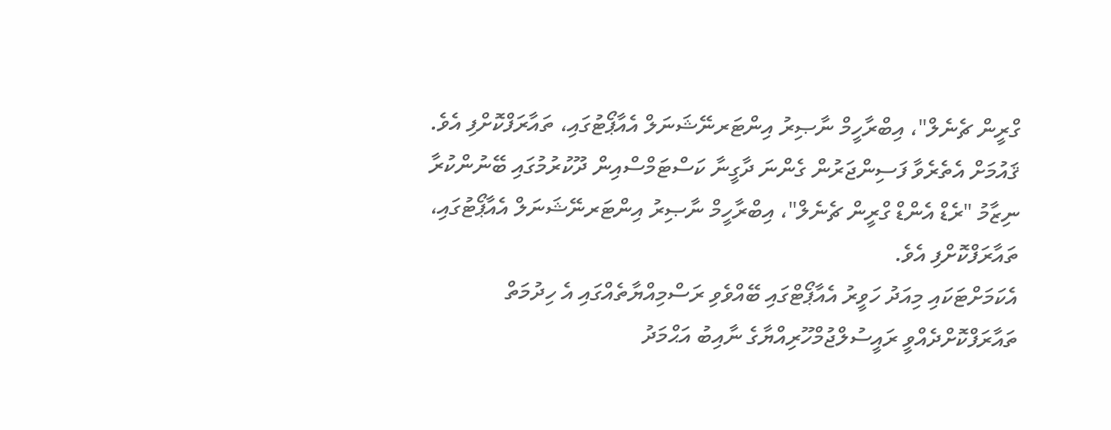ގްރީން ޗެނެލް"، އިބްރާހީމް ނާޞިރު އިންޓަރނޭޝަނަލް އެއާޕޯޓުގައި، ތައާރަފްކޮށްފި އެވެ.
ޤައުމަށް އެތެރެވާ ފަސިންޖަރުން ގެންނަ ދާގީނާ ކަސްޓަމްސްއިން ދޫކުރުމުގައި ބޭނުންކުރާ ނިޒާމު "ރެޑް އެންޑް ގްރީން ޗެނެލް"، އިބްރާހީމް ނާޞިރު އިންޓަރނޭޝަނަލް އެއާޕޯޓުގައި، ތައާރަފްކޮށްފި އެވެ.
އެކަމަށްޓަކައި މިއަދު ހަވީރު އެއާޕޯޓްގައި ބޭއްވެވި ރަސްމިއްޔާތެއްގައި އެ ހިދުމަތް ތައާރަފްކޮށްދެއްވީ ރައީސުލްޖުމްހޫރިއްޔާގެ ނާއިބު އަޙްމަދު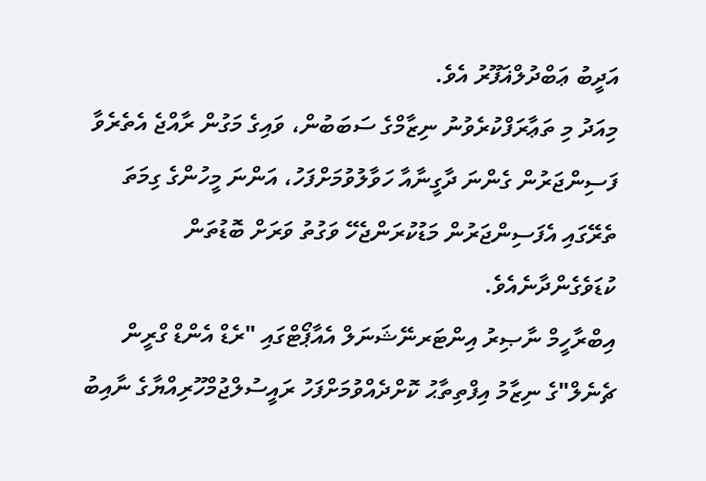އަދީބު ޢަބްދުލްޣަފޫރު އެވެ.
މިއަދު މި ތަޢާރަފްކުރެވުނު ނިޒާމްގެ ސަބަބުން، ވައިގެ މަގުން ރާއްޖެ އެތެރެވާ ފަސިންޖަރުން ގެންނަ ދާގީނާއާ ހަވާލުވުމަށްފަހު، އަންނަ މީހުންގެ ގިމަތަ ތެރޭގައި އެފަސިންޖަރުން މަޑުކުރަންޖެހޭ ވަގުތު ވަރަށް ބޮޑުތަން ކުޑަވެގެންދާނެއެވެ.
އިބްރާހީމް ނާޞިރު އިންޓަރނޭޝަނަލް އެއާޕޯޓްގައި "ރެޑް އެންޑް ގްރީން ޗެނެލް"ގެ ނިޒާމު އިފްތިތާޙު ކޮށްދެއްވުމަށްފަހު ރައީސުލްޖުމްހޫރިއްޔާގެ ނާއިބު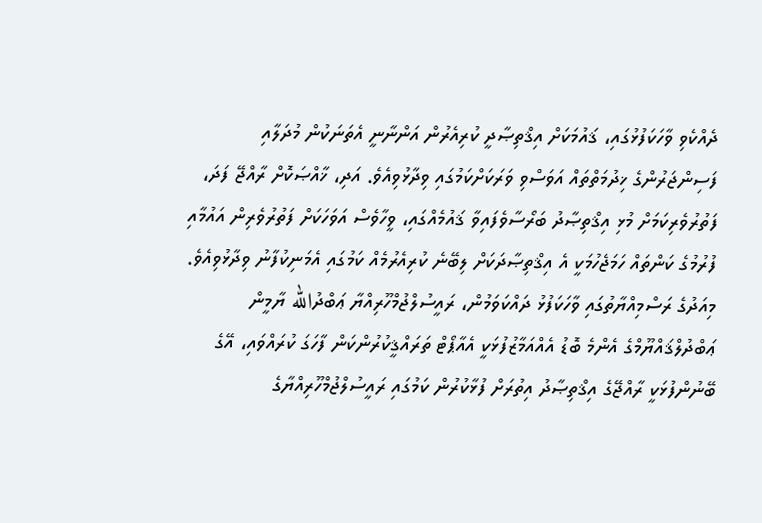ދެއްކެވި ވާހަކަފުޅުގައި، ޤައުމަކަށް އިޤްތިޞާދީ ކުރިއެރުން އަންނާނީ އެތަނަކުން މުދަލާއި ފަސިންޖަރުންގެ ޚިދުމަތްތައް އަވަސްވި ވަރަކަށްކަމުގައި ވިދާޅުވިއެވެ. އަދި، ޚާއްޞަކޮށް ރާއްޖޭ ފަދަ، ފަތުރުވެރިކަމަށް މުޅި އިޤްތިޞާދު ބަރޯސާވެފައިވާ ޤައުމެއްގައި، ވީހާވެސް އަވަހަކަށް ފަތުރުވެރިން އައުމާއި ފުރުމުގެ ކަންތައް ހަމަޖެހުމަކީ އެ އިޤްތިޞާދަކަށް ލިބޭނެ ކުރިއެރުމެއް ކަމުގައި އެމަނިކުފާނު ވިދާޅުވިއެވެ.
މިއަދުގެ ރަސްމިއްޔާތުގައި ވާހަކަފުޅު ދައްކަވަމުން، ރައީސުލްޖުމްހޫރިއްޔާ ޢަބްދުالله ޔާމީން ޢަބްދުލްޤައްޔޫމްގެ އެންމެ ބޮޑު އެއްއަމާޒުފުޅަކީ އެއާޕޯޓް ތަރައްޤީކުރުންކަން ފާހަގަ ކުރައްވައި، އޭގެ ބޭނުންފުޅަކީ ރާއްޖޭގެ އިޤްތިޞާދު އިތުރަށް ފުޅާކުރުން ކަމުގައި ރައީސުލްޖުމްހޫރިއްޔާގެ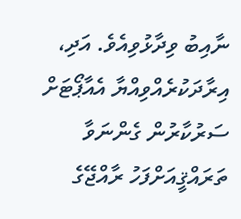ނާއިބު ވިދާޅުވިއެވެ. އަދި، އިރާދަކުރެއްވިއްޔާ އެއާޕޯޓަށް ސަރުކާރުން ގެންނަވާ ތަރައްޤީއަށްފަހު ރާއްޖޭގެ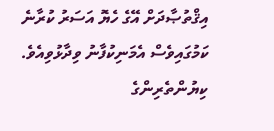އިޤްތުޞާދަށް އޭގެ ހެޔޮ އަސަރު ކުރާނެ ކަމުގައިވެސް އެމަނިކުފާނު ވިދާޅުވިއެވެ.
ކިޔުންތެރިންގެ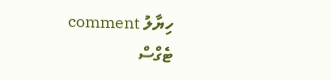ހިޔާލު comment
ޓެގްސް